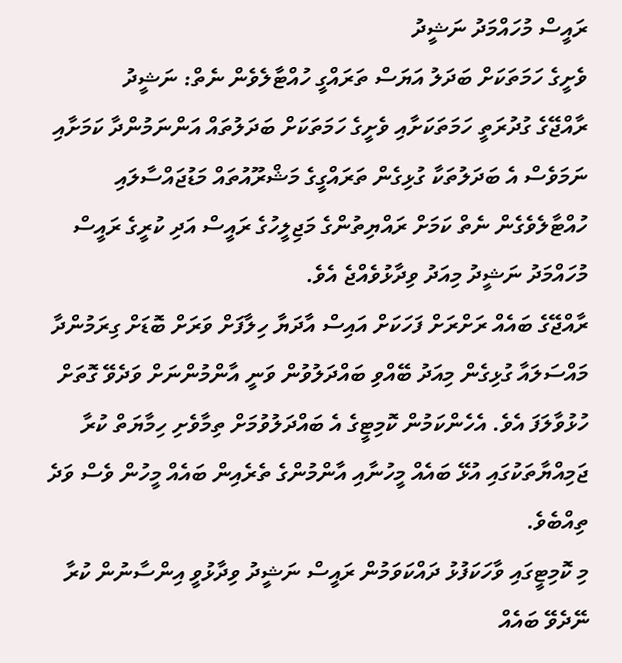ރައީސް މުހައްމަދު ނަޝީދު
ވެށީގެ ހަމަތަކަށް ބަދަލު އަޔަސް ތަރައްގީ ހުއްޓާލެވެން ނެތް: ނަޝީދު
ރާއްޖޭގެ ގުދުރަތީ ހަމަތަކަށާއި ވެށީގެ ހަމަތަކަށް ބަދަލުތައް އަންނަމުންދާ ކަމަށާއި ނަމަވެސް އެ ބަދަލުތަކާ ގުޅިގެން ތަރައްގީގެ މަޝްރޫއުތައް މަޑުޖައްސާލައި ހުއްޓާލެވެގެން ނެތް ކަމަށް ރައްޔިތުންގެ މަޖިލީހުގެ ރައީސް އަދި ކުރީގެ ރައީސް މުހައްމަދު ނަޝީދު މިއަދު ވިދާޅުވެއްޖެ އެވެ.
ރާއްޖޭގެ ބައެއް ރަށްރަށް ފަހަކަށް އައިސް އާދަޔާ ހިލާފަށް ވަރަށް ބޮޑަށް ގިރަމުންދާ މައްސަލައާ ގުޅިގެން މިއަދު ބޭއްވި ބައްދަލުވުން ވަނީ އާންމުންނަށް ވަދެވޭ ގޮތަށް ހުޅުވާލަފަ އެވެ. އެހެންކަމުން ކޮމިޓީގެ އެ ބައްދަލުވުމަށް ތިމާވެށި ހިމާޔަތް ކުރާ ޖަމިއްޔާތަކުގައި އުޅޭ ބައެއް މީހުނާއި އާންމުންގެ ތެރެއިން ބައެއް މީހުން ވެސް ވަދެ ތިއްބެވެ.
މި ކޮމިޓީގައި ވާހަކަފުޅު ދައްކަވަމުން ރައީސް ނަޝީދު ވިދާޅުވީ އިންސާނުން ކުރާ ނޭދެވޭ ބައެއް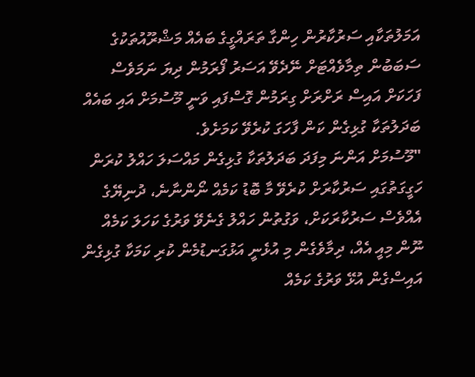އަމަލުތަކާއި ސަރުކާރުން ހިންގާ ތަރައްގީގެ ބައެއް މަޝްރޫއުތަކުގެ ސަބަބުން ތިމާވެއްޓަށް ނޭދެވޭ އަސަރު ފޯރަމުން ދިޔަ ނަމަވެސް ފަހަކަށް އައިސް ރަށްރަށް ގިރަމުން ގޮސްފައި ވަނީ މޫސުމަށް އައި ބައެއް ބަދަލުތަކާ ގުޅިގެން ކަން ފާހަގަ ކުރެވޭ ކަމަށެވެ.
"މޫސުމަށް އަންނަ މިފަދަ ބަދަލުތަކާ ގުޅިގެން މައްސަލަ ހައްލު ކުރަން ހަގީގަތުގައި ސަރުކާރަށް ކުރެވޭ މާ ބޮޑު ކަމެއް ނޯންނާނެ، ދުނިޔޭގެ އެއްވެސް ސަރުކާރަކަށް، ވަގުތުން ހައްލު ގެނެވޭ ވަރުގެ ކަހަލަ ކަމެއް ނޫން މިއީ އެއް، ދިމާވެގެން މި އުޅެނީ އަޅުގަނޑުމެން ކުރި ކަމަކާ ގުޅިގެން އައިސްގެން އުޅޭ ވަރުގެ ކަމެއް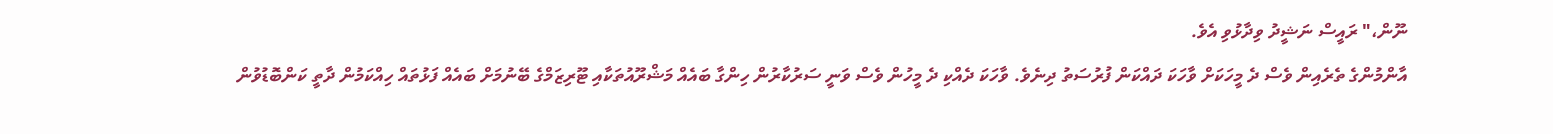ނޫން،" ރައީސް ނަޝީދު ވިދާޅުވި އެވެ.
އާންމުންގެ ތެރެއިން ވެސް ދެ މީހަކަށް ވާހަކަ ދައްކަން ފުރުސަތު ދިނެވެ. ވާހަކަ ދެއްކި ދެ މީހުން ވެސް ވަނީ ސަރުކާރުން ހިންގާ ބައެއް މަޝްރޫއުތަކާއި ޓޫރިޒަމްގެ ބޭނުމަށް ބައެއް ފަޅުތައް ހިއްކަމުން ދާތީ ކަންބޮޑުވުން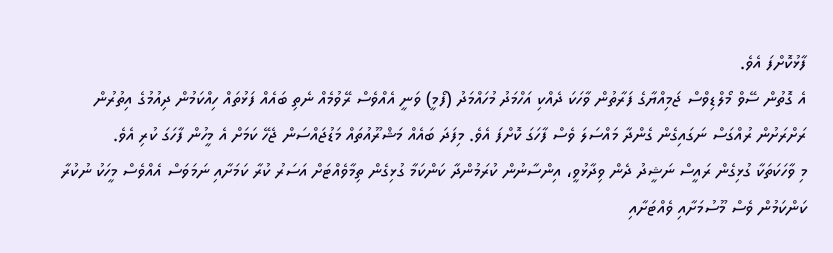ފާޅުކޮށްފަ އެވެ.
އެ ގޮތުން ސޭވް މޯލްޑިވްސް ޖަމިއްޔާގެ ފަރާތުން ވާހަކަ ދެއްކި އަހްމަދު މުހައްމަދު (ފޯމީ) ވަނީ އެއްވެސް ރޭވުމެއް ނެތި ބައެއް ފަޅުތައް ހިއްކަމުން ދިއުމުގެ އިތުރުން ރަށްރަށުން ރުއްގަސް ނަގައިގެން ގެންދާ މައްސަލަ ވެސް ފާހަގަ ކޮށްފަ އެވެ. މިފަދަ ބައެއް މަޝްރޫއުތައް މަޑުޖައްސަން ޖެހޭ ކަމަށް އެ މީހުން ފާހަގަ ކުރި އެވެ.
މި ވާހަކަތަކާ ގުޅިގެން ރައީސް ނަޝީދު ދެން ވިދާޅުވީ، އިންސާނުން ކުރަމުންދާ ކަންކަމާ ގުޅިގެން ތިމާވެއްޓަށް އަސަރު ކުރާ ކަމަށާއި ނަމަވަސް އެއްވެސް މީހަކު ނުކުރާ ކަންކަމުން ވެސް މޫސުމަށާއި ވެއްޓަށާއި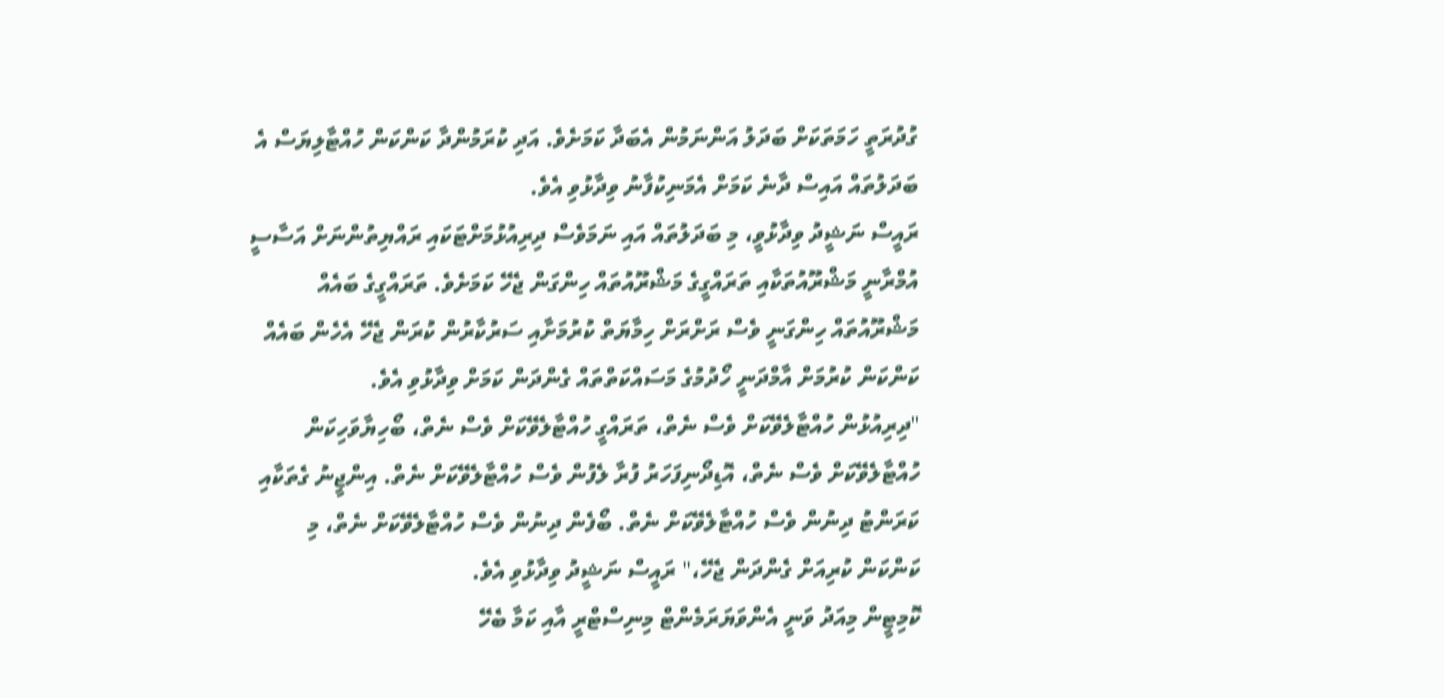ގުދުރަތީ ހަމަތަކަށް ބަދަލު އަންނަމުން އެބަދާ ކަމަށެވެ. އަދި ކުރަމުންދާ ކަންކަން ހުއްޓާލިޔަސް އެ ބަދަލުތައް އައިސް ދާނެ ކަމަށް އެމަނިކުފާނު ވިދާޅުވި އެވެ.
ރައީސް ނަޝީދު ވިދާޅުވީ، މި ބަދަލުތައް އައި ނަމަވެސް ދިރިއުޅުމަށްޓަކައި ރައްޔިތުންނަށް އަސާސީ އުމްރާނީ މަޝްރޫއުތަކާއި ތަރައްގީގެ މަޝްރޫއުތައް ހިންގަން ޖެހޭ ކަމަށެވެ. ތަރައްގީގެ ބައެއް މަޝްރޫއުތައް ހިންގަނީ ވެސް ރަށްރަށް ހިމާޔަތް ކުރުމަށާއި ސަރުކާރުން ކުރަން ޖެހޭ އެހެން ބައެއް ކަންކަން ކުރުމަށް އާމްދަނީ ހޯދުމުގެ މަސައްކަތްތައް ގެންދަން ކަމަށް ވިދާޅުވި އެވެ.
"ދިރިއުޅުން ހުއްޓާލެވޭކަށް ވެސް ނެތް، ތަރައްގީ ހުއްޓާލެވޭކަށް ވެސް ނެތް، ބޯހިޔާވަހިކަން ހުއްޓާލެވޭކަށް ވެސް ނެތް، އޮޑިދޯނިފަހަރު ފުރާ ލެފުން ވެސް ހުއްޓާލެވޭކަށް ނެތް. އިންޖީނު ގެތަކާއި ކަރަންޓު ދިނުން ވެސް ހުއްޓާލެވޭކަށް ނެތް. ބޯފެން ދިނުން ވެސް ހުއްޓާލެވޭކަށް ނެތް، މި ކަންކަން ކުރިއަށް ގެންދަން ޖެހޭ،" ރައީސް ނަޝީދު ވިދާޅުވި އެވެ.
ކޮމިޓީން މިއަދު ވަނީ އެންވަޔަރަމެންޓް މިނިސްޓްރީ އާއި ކަމާ ބެހޭ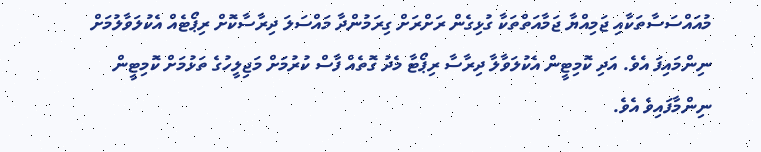މުއައްސަސާތަކާއި ޖަމިއްޔާ ޖަމާއަތްތަކާ ގުޅިގެން ރަށްރަށް ގިރަމުންދާ މައްސަލަ ދިރާސާކޮށް ރިޕޯޓެއް އެކުލަވާލުމަށް ނިންމައިފަ އެވެ. އަދި ކޮމިޓީން އެކުލަވާލާ ދިރާސާ ރިޕޯޓާ މެދު ގޮތެއް ފާސް ކުރުމަށް މަޖިލީހުގެ ތަޅުމަށް ކޮމިޓީން ނިންމާފައިވެ އެވެ.